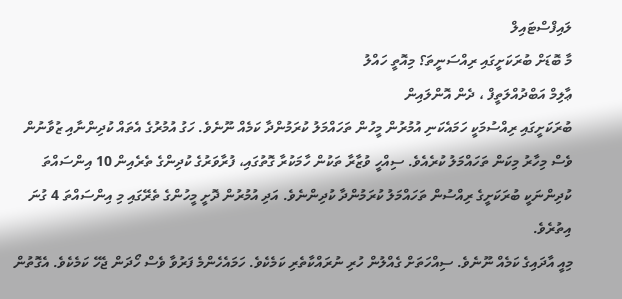ލައިފްސްޓައިލް
މާ ބޮޑަށް ބުރަކަށީގައި ރިއްސަނީތަ؟ މިއޮތީ ހައްލު
ޢާލިމް އަބްދުއްލަތީފް ، ދެން އޮންލައިން
ބުރަކަށީގައި ރިއްސުމަކީ ހަމައެކަނި އުމުރުން މީހުން ތަހައްމަލު ކުރަމުންދާ ކަމެއް ނޫނެވެ. ހަގު އުމުރުގެ އެތައް ކުދިންނާއި ޒުވާނުން ވެސް މިހާރު މިކަން ތަހައްމަލު ކުރެއެވެ. ސިއްހީ ވުޒާރާ ތަކުން ހާމަކުރާ ގޮތުގައި، ފުރާވަރުގެ ކުދިންގެ ތެރެއިން 10 އިންސައްތަ ކުދިންނަކީ ބުރަކަށީގެ ރިއްސުން ތަހައްމަލު ކުރަމުންދާ ކުދިންނެވެ. އަދި އުމުރުން ދޮށީ މީހުންގެ ތެރޭގައި މި އިންސައްތަ 4 ގުނަ އިތުރެވެ.
މިއީ އާދައިގެ ކަމެއް ނޫނެވެ. ސިއްހަތަށް ގެއްލުން ހުރި ނުރައްކާތެރި ކަމެކެވެ. ހަމައެހެންމެ ފަރުވާ ވެސް ހޯދަން ޖެހޭ ކަމެކެވެ. އެގޮތުން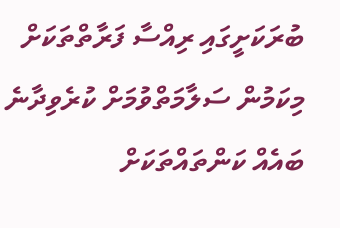ބުރަކަށީގައި ރިއްސާ ފަރާތްތަކަށް މިކަމުން ސަލާމަތްވުމަށް ކުރެވިދާނެ ބައެއް ކަންތައްތަކަށް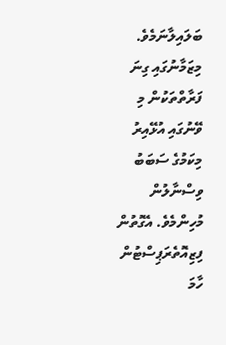ބަލައިލާނަމެވެ.
މިޒަމާނުގައި ގިނަ ފަރާތްތަކުން މި ވޭނުގައި އުޅޭއިރު މިކަމުގެ ސަބަބު ވިސްނާލުން މުހިންމެވެ. އެގޮތުން ފިޒިއޮތެރަޕިސްޓުން ހާމަ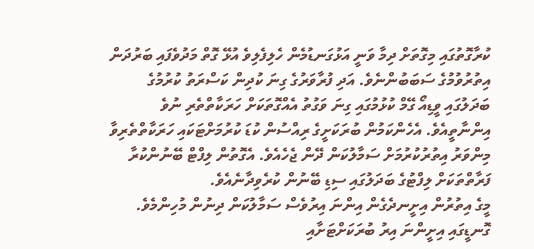ކުރާގޮތުގައި މިގޮތަށް ދިމާ ވަނީ އަޅުގަނޑުމެން ހެލިފެލިވެ އުޅޭ ގޮތް މަދުވެފައި ބަރުދަން އިތުރުވުމުގެ ސަބަބުންނެވެ. އަދި ފުރާވަރުގެ ގިނަ ކުދިން ކަސްރަތު ކުރުމުގެ ބަދަލުގައި ވީޑިއޯ ގޭމް ކުޅުމުގައި ގިނަ ވަގުތު އެއްގޮތަކަށް ހަރަކާތްތެރި ނުވެ އިންނާތީއެވެ. އެހެންކަމުން ބުރަކަށީގެ ރިއްސުން ކުޑަ ކުރުމަށްޓަކައި ހަރަކާތްތެރިވާ މިންވަރު އިތުރުކުރުމަށް ސަމާލުކަން ދޭން ޖެހެއެވެ. އެގޮތުން ލިފްޓް ބޭނުންކުރާ ފަރާތްތަކަށް ލިފްޓުގެ ބަދަލުގައި ސިޑި ބޭނުން ކުރެވިދާނެއެވެ.
މީގެ އިތުރުން އިށީނދެގެން އިންނަ އިރުވެސް ސަމާލުކަން ދިނުން މުހިންމެވެ. ގޮނޑީގައި އިށީންނަ އިރު ބުރަކަށްޓަށާއި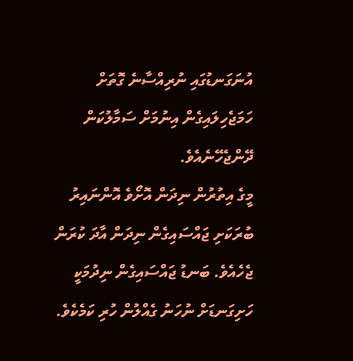އުނަގަނޑުގައި ނުރިއްސާނެ ގޮތަށް ހަމަޖެހިލައިގެން އިނުމަށް ސަމާލުކަން ދޭންޖެހޭނެއެވެ.
މީގެ އިތުރުން ނިދަން އޮށޯވެ އޮންނައިރު ބުރަކަށި ޖައްސައިގެން ނިދަން އާދަ ކުރަން ޖެހެއެވެ. ބަނޑު ޖައްސައިގެން ނިދުމަކީ ހަށިގަނޑަށް ނުހަނު ގެއްލުން ހުރި ކަމެކެވެ.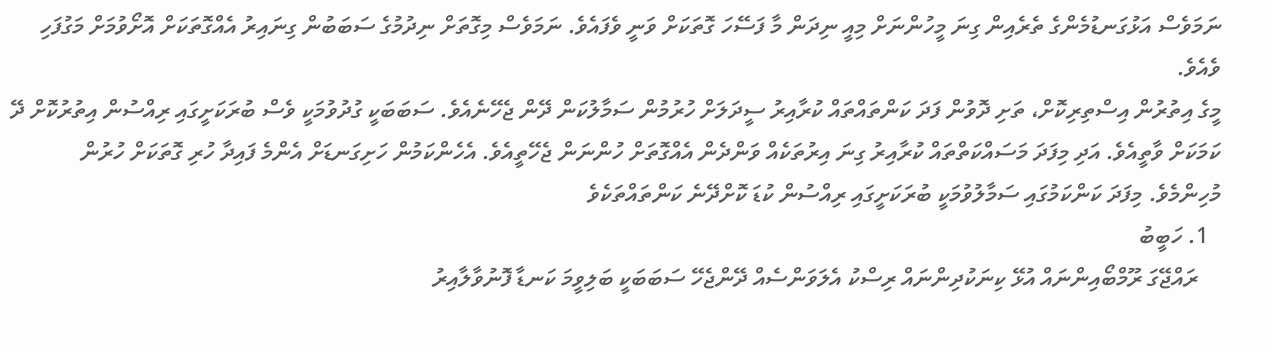ނަމަވެސް އަޅުގަނޑުމެންގެ ތެރެއިން ގިނަ މީހުންނަށް މިއީ ނިދަން މާ ފަސޭހަ ގޮތަކަށް ވަނީ ވެފައެވެ. ނަމަވެސް މިގޮތަށް ނިދުމުގެ ސަބަބުން ގިނައިރު އެއްގޮތަކަށް އޮށޯވުމަށް މަގުފަހި ވެއެވެ.
މީގެ އިތުރުން އިސްތިރިކޮށް، ތަށި ދޮވުން ފަދަ ކަންތައްތައް ކުރާއިރު ސީދަލަށް ހުރުމުން ސަމާލުކަން ދޭން ޖެހޭނެއެވެ. ސަބަބަކީ ގުދުވުމަކީ ވެސް ބުރަކަށީގައި ރިއްސުން އިތުރުކޮށް ދޭ ކަމަކަށް ވާތީއެވެ. އަދި މިފަދަ މަސައްކަތްތައް ކުރާއިރު ގިނަ އިރުތަކެއް ވަންދެން އެއްގޮތަށް ހުންނަން ޖެހޭތީއެވެ. އެހެންކަމުން ހަށިގަނޑަށް އެންމެ ފައިދާ ހުރި ގޮތަކަށް ހުރުން މުހިންމެވެ. މިފަދަ ކަންކަމުގައި ސަމާލުވުމަކީ ބުރަކަށީގައި ރިއްސުން ކުޑަ ކޮށްދޭނެ ކަންތައްތަކެވެ
  1. ހަބީބު
    ރައްޖޭގަ ރޫމްބޯއިންނައް އުޅޭ ކިނަކުދިންނައް ރިސްކު އެލަވަންސެއް ދޭންޖެހޭ ސަބަބަކީ ބަލިވީމަ ކަނޑާ ފޮނުވާލާއިރު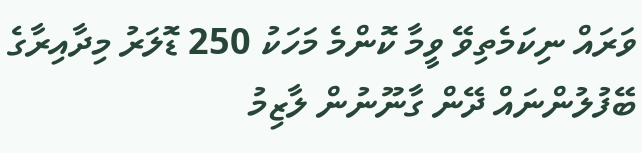ވަރައް ނިކަމެތިވޭ ވީމާ ކޮންމެ މަހަކު 250 ޑޮލަރު މިދާއިރާގެ ބޭފުލުންނައް ދޭން ގާނޫނުން ލާޒިމު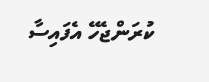ކުރަންޖެހޭ އެފައިސާ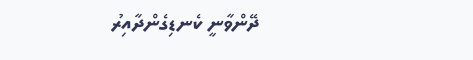ދޭންވާނީ ކެނޑިގެންދާއިރު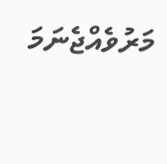މަރުވެއްޖެނަމަ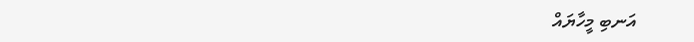އަނބި މީހާޔައް